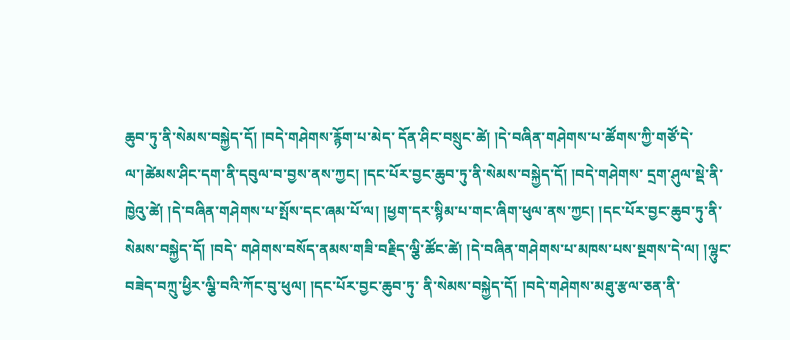ཆུབ་ཏུ་ནི་སེམས་བསྐྱེད་དོ། །བདེ་གཤེགས་རྙོག་པ་མེད་ དོན་ཤིང་བསྲུང་ཚེ། །དེ་བཞིན་གཤེགས་པ་ཚོགས་ཀྱི་གཙོ་དེ་ལ་།ཚེམས་ཤིང་དག་ནི་དབུལ་བ་བྱས་ནས་ཀྱང། །དང་པོར་བྱང་ཆུབ་ཏུ་ནི་སེམས་བསྐྱེད་དོ། །བདེ་གཤེགས་ དྲག་ཤུལ་སྡེ་ནི་ཁྱེའུ་ཚེ། །དེ་བཞིན་གཤེགས་པ་སྤོས་དང་ཞམ་པོ་ལ། །ཕྱག་དར་སྙིམ་པ་གང་ཞིག་ཕུལ་ནས་ཀྱང། །དང་པོར་བྱང་ཆུབ་ཏུ་ནི་སེམས་བསྐྱེད་དོ། །བདེ་ གཤེགས་བསོད་ནམས་གཟི་བརྗིད་ལྕི་ཚོང་ཚེ། །དེ་བཞིན་གཤེགས་པ་མཁས་པས་སྔགས་དེ་ལ། །ལྷུང་བཟེད་བཀྲུ་ཕྱིར་ལྕི་བའི་ཀོང་བུ་ཕུལ། །དང་པོར་བྱང་ཆུབ་ཏུ་ ནི་སེམས་བསྐྱེད་དོ། །བདེ་གཤེགས་མཐུ་རྩལ་ཅན་ནི་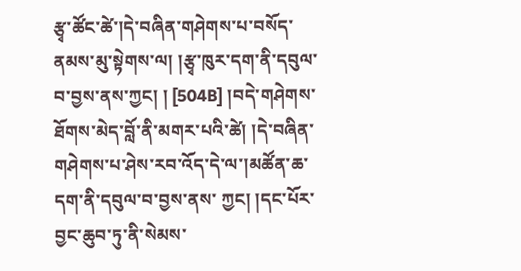རྩྭ་ཚོང་ཚེ་།དེ་བཞིན་གཤེགས་པ་བསོད་ནམས་མུ་སྟེགས་ལ། །རྩྭ་ཁུར་དག་ནི་དབུལ་བ་བྱས་ནས་ཀྱང། ། [504B] །བདེ་གཤེགས་ཐོགས་མེད་བློ་ནི་མགར་པའི་ཚེ། །དེ་བཞིན་གཤེགས་པ་ཤེས་རབ་འོད་དེ་ལ་།མཚོན་ཆ་དག་ནི་དབུལ་བ་བྱས་ནས་ ཀྱང། །དང་པོར་བྱང་ཆུབ་ཏུ་ནི་སེམས་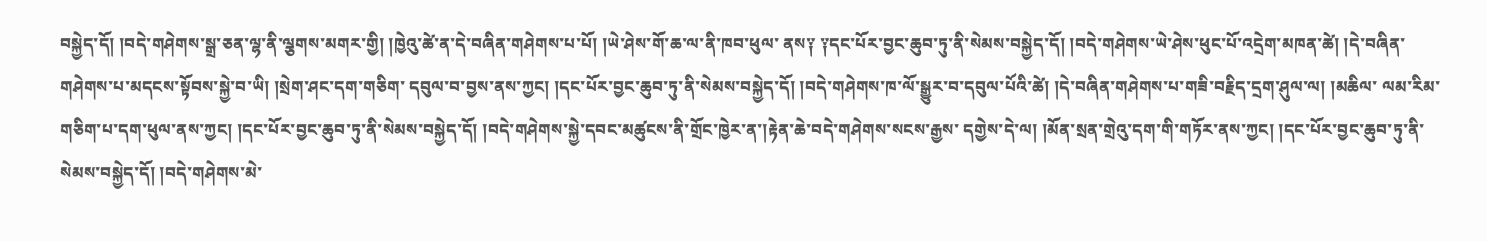བསྐྱེད་དོ། །བདེ་གཤེགས་སྒྲ་ཅན་ལྷ་ནི་ལྕགས་མགར་གྱི། །ཁྱེའུ་ཚེ་ན་དེ་བཞིན་གཤེགས་པ་པོ། །ཡེ་ཤེས་གོ་ཆ་ལ་ནི་ཁབ་ཕུལ་ ནས༑ ༑དང་པོར་བྱང་ཆུབ་ཏུ་ནི་སེམས་བསྐྱེད་དོ། །བདེ་གཤེགས་ཡེ་ཤེས་ཕུང་པོ་འདྲེག་མཁན་ཚེ། །དེ་བཞིན་གཤེགས་པ་མདངས་སྟོབས་སྐྱེ་བ་ཡི། །སྲེག་ཤང་དག་གཅིག་ དབུལ་བ་བྱས་ནས་ཀྱང། །དང་པོར་བྱང་ཆུབ་ཏུ་ནི་སེམས་བསྐྱེད་དོ། །བདེ་གཤེགས་ཁ་ལོ་སྒྱུར་བ་དབུལ་པོའི་ཚེ། །དེ་བཞིན་གཤེགས་པ་གཟི་བརྗིད་དྲག་ཤུལ་ལ། །མཆིལ་ ལམ་རིམ་གཅིག་པ་དག་ཕུལ་ནས་ཀྱང། །དང་པོར་བྱང་ཆུབ་ཏུ་ནི་སེམས་བསྐྱེད་དོ། །བདེ་གཤེགས་སྐྱེ་དབང་མཚུངས་ནི་གྲོང་ཁྱེར་ན་།རྟེན་ཆེ་བདེ་གཤེགས་སངས་རྒྱས་ དགྱེས་དེ་ལ། །མོན་སྲན་གྲེའུ་དག་གི་གཏོར་ནས་ཀྱང། །དང་པོར་བྱང་ཆུབ་ཏུ་ནི་སེམས་བསྐྱེད་དོ། །བདེ་གཤེགས་མེ་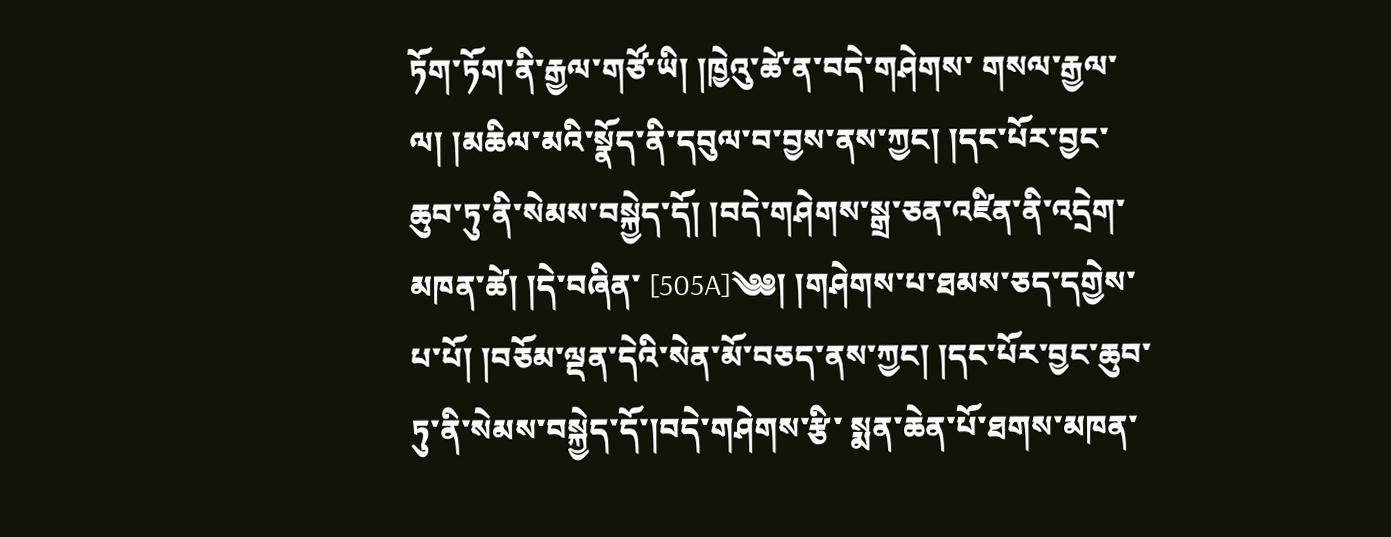ཏོག་ཏོག་ནི་རྒྱལ་གཙོ་ཡི། །ཁྱེའུ་ཚེ་ན་བདེ་གཤེགས་ གསལ་རྒྱལ་ལ། །མཆིལ་མའི་སྣོད་ནི་དབུལ་བ་བྱས་ནས་ཀྱང། །དང་པོར་བྱང་ཆུབ་ཏུ་ནི་སེམས་བསྐྱེད་དོ། །བདེ་གཤེགས་སྒྲ་ཅན་འཛིན་ནི་འདྲེག་མཁན་ཚེ། །དེ་བཞིན་ [505A]༄༅། །གཤེགས་པ་ཐམས་ཅད་དགྱེས་པ་པོ། །བཅོམ་ལྡན་དེའི་སེན་མོ་བཅད་ནས་ཀྱང། །དང་པོར་བྱང་ཆུབ་ཏུ་ནི་སེམས་བསྐྱེད་དོ་།བདེ་གཤེགས་རྩི་ སྨན་ཆེན་པོ་ཐགས་མཁན་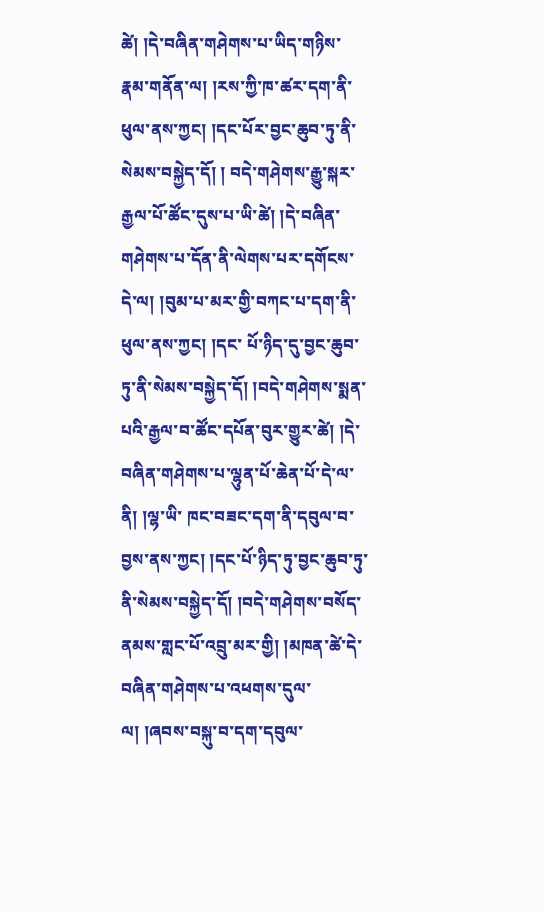ཚེ། །དེ་བཞིན་གཤེགས་པ་ཡིད་གཉིས་རྣམ་གནོན་ལ། །རས་ཀྱི་ཁ་ཚར་དག་ནི་ཕུལ་ནས་ཀྱང། །དང་པོར་བྱང་ཆུབ་ཏུ་ནི་སེམས་བསྐྱེད་དོ། ། བདེ་གཤེགས་རྒྱུ་སྐར་རྒྱལ་པོ་ཚོང་དུས་པ་ཡི་ཚེ། །དེ་བཞིན་གཤེགས་པ་དོན་ནི་ལེགས་པར་དགོངས་དེ་ལ། །བུམ་པ་མར་གྱི་བཀང་པ་དག་ནི་ཕུལ་ནས་ཀྱང། །དང་ པོ་ཉིད་དུ་བྱང་ཆུབ་ཏུ་ནི་སེམས་བསྐྱེད་དོ། །བདེ་གཤེགས་སྨན་པའི་རྒྱལ་བ་ཚོང་དཔོན་བུར་གྱུར་ཚེ། །དེ་བཞིན་གཤེགས་པ་ལྷུན་པོ་ཆེན་པོ་དེ་ལ་ནི། །ལྷ་ཡི་ ཁང་བཟང་དག་ནི་དབུལ་བ་བྱས་ནས་ཀྱང། །དང་པོ་ཉིད་ཏུ་བྱང་ཆུབ་ཏུ་ནི་སེམས་བསྐྱེད་དོ། །བདེ་གཤེགས་བསོད་ནམས་གླང་པོ་འབྲུ་མར་གྱི། །མཁན་ཚེ་དེ་ བཞིན་གཤེགས་པ་འཕགས་དུལ་ལ། །ཞབས་བསྐུ་བ་དག་དབུལ་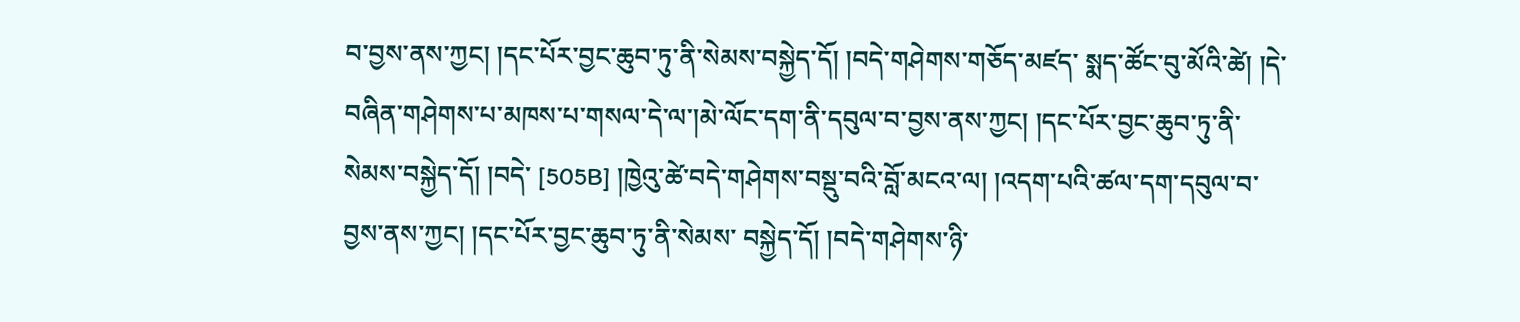བ་བྱས་ནས་ཀྱང། །དང་པོར་བྱང་ཆུབ་ཏུ་ནི་སེམས་བསྐྱེད་དོ། །བདེ་གཤེགས་གཅོད་མཛད་ སྨད་ཚོང་བུ་མོའི་ཚེ། །དེ་བཞིན་གཤེགས་པ་མཁས་པ་གསལ་དེ་ལ་།མེ་ལོང་དག་ནི་དབུལ་བ་བྱས་ནས་ཀྱང། །དང་པོར་བྱང་ཆུབ་ཏུ་ནི་སེམས་བསྐྱེད་དོ། །བདེ་ [505B] །ཁྱེའུ་ཚེ་བདེ་གཤེགས་བསྡུ་བའི་བློ་མངའ་ལ། །འདག་པའི་ཚལ་དག་དབུལ་བ་བྱས་ནས་ཀྱང། །དང་པོར་བྱང་ཆུབ་ཏུ་ནི་སེམས་ བསྐྱེད་དོ། །བདེ་གཤེགས་ཉི་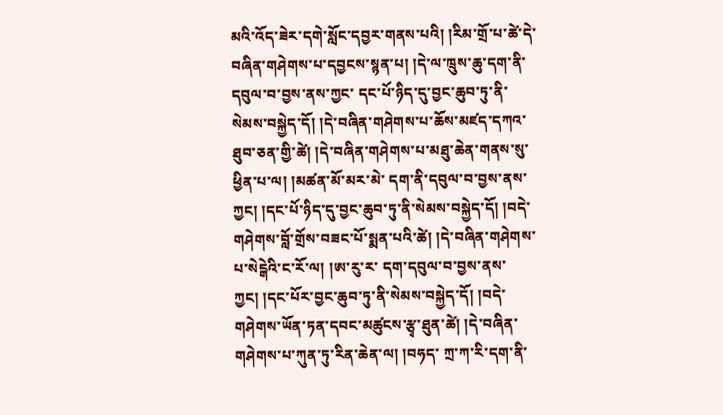མའི་འོད་ཟེར་དགེ་སློང་དབྱར་གནས་པའི། །རིམ་གྲོ་པ་ཚེ་དེ་བཞིན་གཤེགས་པ་དབྱངས་སྙན་པ། །དེ་ལ་ཁྲུས་ཆུ་དག་ནི་དབུལ་བ་བྱས་ནས་ཀྱང་ དང་པོ་ཉིད་དུ་བྱང་ཆུབ་ཏུ་ནི་སེམས་བསྐྱེད་དོ། །དེ་བཞིན་གཤེགས་པ་ཆོས་མཛད་དཀའ་ཐུབ་ཅན་གྱི་ཚེ། །དེ་བཞིན་གཤེགས་པ་མཐུ་ཆེན་གནས་སུ་ཕྱིན་པ་ལ། །མཚན་མོ་མར་མེ་ དག་ནི་དབུལ་བ་བྱས་ནས་ཀྱང། །དང་པོ་ཉིད་དུ་བྱང་ཆུབ་ཏུ་ནི་སེམས་བསྐྱེད་དོ། །བདེ་གཤེགས་བློ་གྲོས་བཟང་པོ་སྨན་པའི་ཚེ། །དེ་བཞིན་གཤེགས་པ་སེངྒེའི་ང་རོ་ལ། །ཨ་རུ་ར་ དག་དབུལ་བ་བྱས་ནས་ཀྱང། །དང་པོར་བྱང་ཆུབ་ཏུ་ནི་སེམས་བསྐྱེད་དོ། །བདེ་གཤེགས་ཡོན་ཏན་དབང་མཚུངས་རྩྭ་ཐུན་ཚེ། །དེ་བཞིན་གཤེགས་པ་ཀུན་ཏུ་རིན་ཆེན་ལ། །བཧད་ ཀྲ་ཀ་རི་དག་ནི་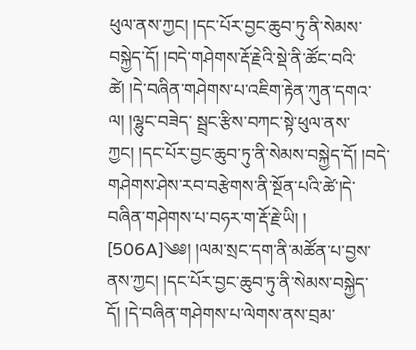ཕུལ་ནས་ཀྱང། །དང་པོར་བྱང་ཆུབ་ཏུ་ནི་སེམས་བསྐྱེད་དོ། །བདེ་གཤེགས་རྡོ་རྗེའི་སྡེ་ནི་ཚོང་བའི་ཚེ། །དེ་བཞིན་གཤེགས་པ་འཇིག་རྟེན་ཀུན་དགའ་ལ། །ལྷུང་བཟེད་ སྦྲང་རྩིས་བཀང་སྟེ་ཕུལ་ནས་ཀྱང། །དང་པོར་བྱང་ཆུབ་ཏུ་ནི་སེམས་བསྐྱེད་དོ། །བདེ་གཤེགས་ཤེས་རབ་བརྩེགས་ནི་སྔོན་པའི་ཚེ་།དེ་བཞིན་གཤེགས་པ་བཧར་ག་རྡོ་རྗེ་ཡི། ། [506A]༄༅། །ལམ་སྲང་དག་ནི་མཚོན་པ་བྱས་ནས་ཀྱང། །དང་པོར་བྱང་ཆུབ་ཏུ་ནི་སེམས་བསྐྱེད་དོ། །དེ་བཞིན་གཤེགས་པ་ལེགས་ནས་བྲམ་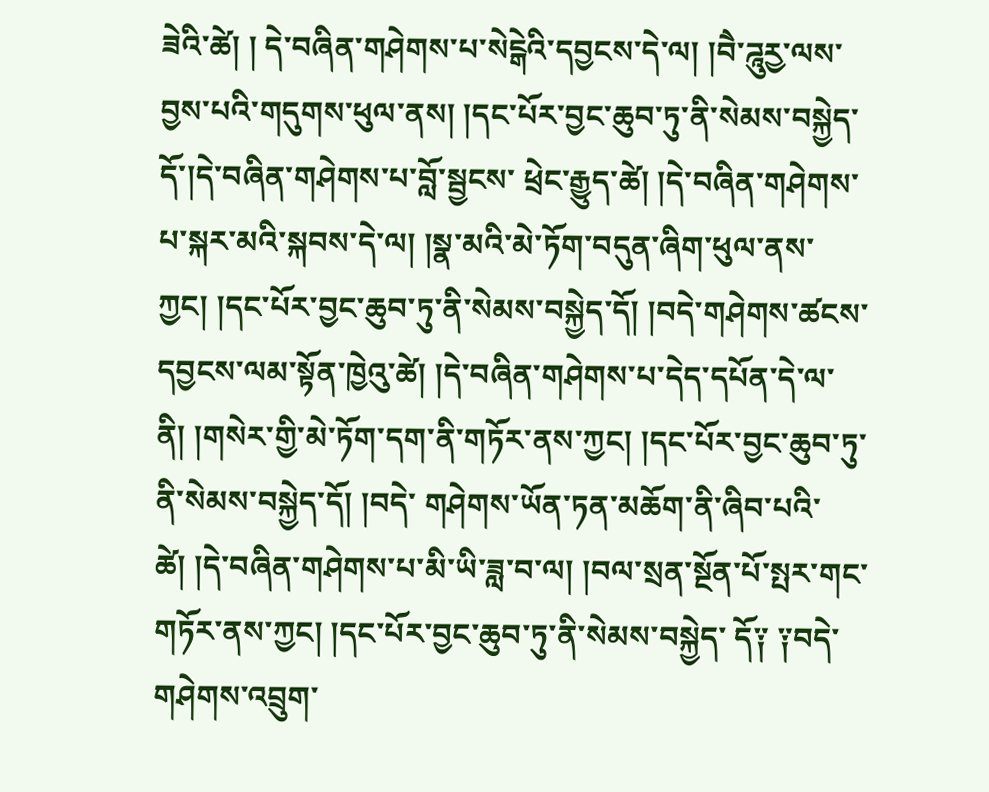ཟེའི་ཚེ། ། དེ་བཞིན་གཤེགས་པ་སེངྒེའི་དབྱངས་དེ་ལ། །བཻ་ཌཱུརྱ་ལས་བྱས་པའི་གདུགས་ཕུལ་ནས། །དང་པོར་བྱང་ཆུབ་ཏུ་ནི་སེམས་བསྐྱེད་དོ་།དེ་བཞིན་གཤེགས་པ་བློ་སྦྱངས་ ཕྲེང་རྒྱུད་ཚེ། །དེ་བཞིན་གཤེགས་པ་སྐར་མའི་སྐབས་དེ་ལ། །སྣ་མའི་མེ་ཏོག་བདུན་ཞིག་ཕུལ་ནས་ཀྱང། །དང་པོར་བྱང་ཆུབ་ཏུ་ནི་སེམས་བསྐྱེད་དོ། །བདེ་གཤེགས་ཚངས་ དབྱངས་ལམ་སྟོན་ཁྱེའུ་ཚེ། །དེ་བཞིན་གཤེགས་པ་དེད་དཔོན་དེ་ལ་ནི། །གསེར་གྱི་མེ་ཏོག་དག་ནི་གཏོར་ནས་ཀྱང། །དང་པོར་བྱང་ཆུབ་ཏུ་ནི་སེམས་བསྐྱེད་དོ། །བདེ་ གཤེགས་ཡོན་ཏན་མཆོག་ནི་ཞིབ་པའི་ཚེ། །དེ་བཞིན་གཤེགས་པ་མི་ཡི་ཟླ་བ་ལ། །བལ་སྲན་སྔོན་པོ་སྤར་གང་གཏོར་ནས་ཀྱང། །དང་པོར་བྱང་ཆུབ་ཏུ་ནི་སེམས་བསྐྱེད་ དོ༑ ༑བདེ་གཤེགས་འབྲུག་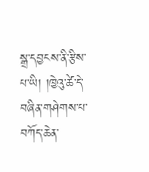སྒྲ་དབྱངས་ནི་རྩིས་པ་ཡི། །ཁྱེའུ་ཚེ་དེ་བཞིན་གཤེགས་པ་བཀོད་ཆེན་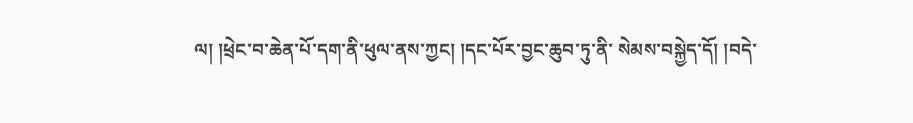ལ། །ཕྲེང་བ་ཆེན་པོ་དག་ནི་ཕུལ་ནས་ཀྱང། །དང་པོར་བྱང་ཆུབ་ཏུ་ནི་ སེམས་བསྐྱེད་དོ། །བདེ་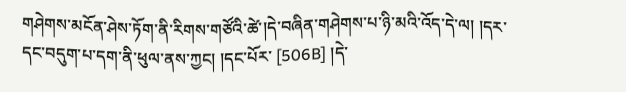གཤེགས་མངོན་ཤེས་ཏོག་ནི་རིགས་གཙོའི་ཚེ་།དེ་བཞིན་གཤེགས་པ་ཉི་མའི་འོད་དེ་ལ། །དར་དང་བདུག་པ་དག་ནི་ཕུལ་ནས་ཀྱང། །དང་པོར་ [506B] །དེ་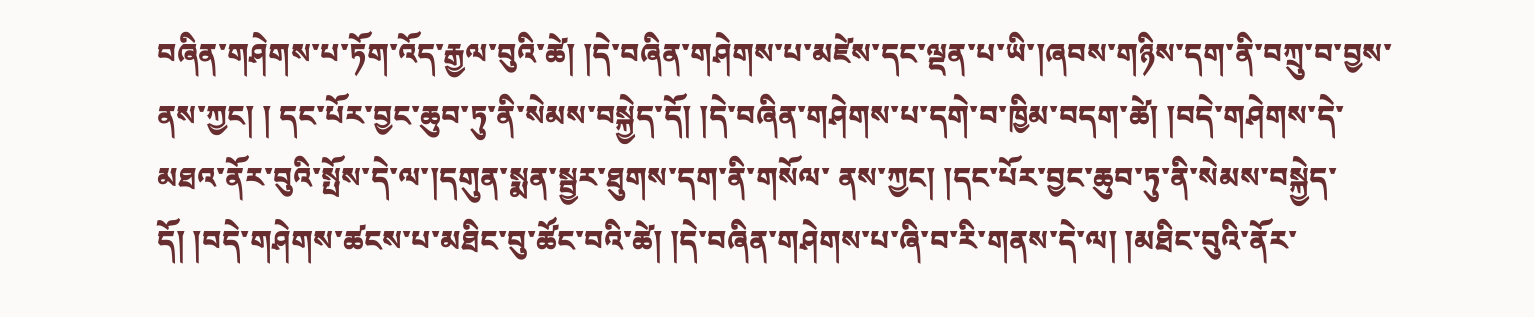བཞིན་གཤེགས་པ་ཏོག་འོད་རྒྱལ་བུའི་ཚེ། །དེ་བཞིན་གཤེགས་པ་མཛེས་དང་ལྡན་པ་ཡི་།ཞབས་གཉིས་དག་ནི་བཀྲུ་བ་བྱས་ནས་ཀྱང། ། དང་པོར་བྱང་ཆུབ་ཏུ་ནི་སེམས་བསྐྱེད་དོ། །དེ་བཞིན་གཤེགས་པ་དགེ་བ་ཁྱིམ་བདག་ཚེ། །བདེ་གཤེགས་དེ་མཐའ་ནོར་བུའི་སྤོས་དེ་ལ་།དགུན་སྨན་སྦྱར་ཐུགས་དག་ནི་གསོལ་ ནས་ཀྱང། །དང་པོར་བྱང་ཆུབ་ཏུ་ནི་སེམས་བསྐྱེད་དོ། །བདེ་གཤེགས་ཚངས་པ་མཐིང་བུ་ཚོང་བའི་ཚེ། །དེ་བཞིན་གཤེགས་པ་ཞི་བ་རི་གནས་དེ་ལ། །མཐིང་བུའི་ནོར་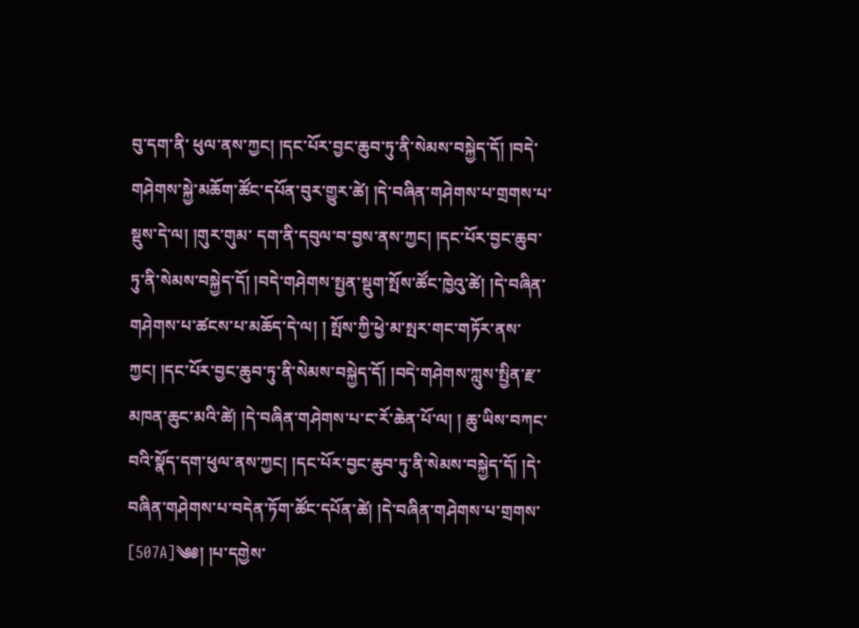བུ་དག་ནི་ ཕུལ་ནས་ཀྱང། །དང་པོར་བྱང་ཆུབ་ཏུ་ནི་སེམས་བསྐྱེད་དོ། །བདེ་གཤེགས་སྐྱེ་མཆོག་ཚོང་དཔོན་བུར་གྱུར་ཚེ། །དེ་བཞིན་གཤེགས་པ་གྲགས་པ་སྡུས་དེ་ལ། །གུར་གུམ་ དག་ནི་དབུལ་བ་བྱས་ནས་ཀྱང། །དང་པོར་བྱང་ཆུབ་ཏུ་ནི་སེམས་བསྐྱེད་དོ། །བདེ་གཤེགས་སྤྱན་སྡུག་སྤོས་ཚོང་ཁྱེའུ་ཚེ། །དེ་བཞིན་གཤེགས་པ་ཚངས་པ་མཆོད་དེ་ལ། ། སྤོས་ཀྱི་ཕྱེ་མ་སྤར་གང་གཏོར་ནས་ཀྱང། །དང་པོར་བྱང་ཆུབ་ཏུ་ནི་སེམས་བསྐྱེད་དོ། །བདེ་གཤེགས་ཀླུས་སྤྱིན་རྫ་མཁན་ཆུང་མའི་ཚེ། །དེ་བཞིན་གཤེགས་པ་ང་རོ་ཆེན་པོ་ལ། ། ཆུ་ཡིས་བཀང་བའི་སྣོད་དག་ཕུལ་ནས་ཀྱང། །དང་པོར་བྱང་ཆུབ་ཏུ་ནི་སེམས་བསྐྱེད་དོ། །དེ་བཞིན་གཤེགས་པ་བདེན་ཏོག་ཚོང་དཔོན་ཚེ། །དེ་བཞིན་གཤེགས་པ་གྲགས་ [507A]༄༅། །པ་དགྱེས་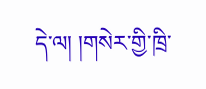དེ་ལ། །གསེར་གྱི་ཁྲི་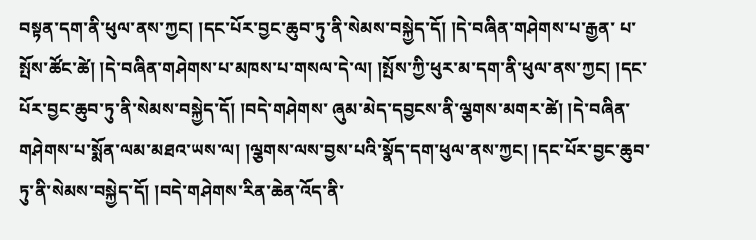བསྟན་དག་ནི་ཕུལ་ནས་ཀྱང། །དང་པོར་བྱང་ཆུབ་ཏུ་ནི་སེམས་བསྐྱེད་དོ། །དེ་བཞིན་གཤེགས་པ་རྒྱན་ པ་སྤོས་ཚོང་ཚེ། །དེ་བཞིན་གཤེགས་པ་མཁས་པ་གསལ་དེ་ལ། །སྤོས་ཀྱི་ཕུར་མ་དག་ནི་ཕུལ་ནས་ཀྱང། །དང་པོར་བྱང་ཆུབ་ཏུ་ནི་སེམས་བསྐྱེད་དོ། །བདེ་གཤེགས་ ཞུམ་མེད་དབྱངས་ནི་ལྕགས་མགར་ཚེ། །དེ་བཞིན་གཤེགས་པ་སྨོན་ལམ་མཐའ་ཡས་ལ། །ལྕགས་ལས་བྱས་པའི་སྣོད་དག་ཕུལ་ནས་ཀྱང། །དང་པོར་བྱང་ཆུབ་ ཏུ་ནི་སེམས་བསྐྱེད་དོ། །བདེ་གཤེགས་རིན་ཆེན་འོད་ནི་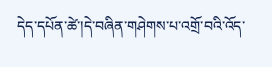དེད་དཔོན་ཚེ་།དེ་བཞིན་གཤེགས་པ་འགྲོ་བའི་འོད་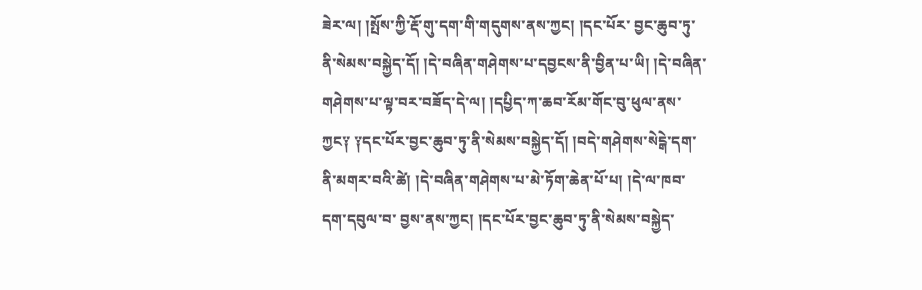ཟེར་ལ། །སྤོས་ཀྱི་རྡོ་གུ་དག་གི་གདུགས་ནས་ཀྱང། །དང་པོར་ བྱང་ཆུབ་ཏུ་ནི་སེམས་བསྐྱེད་དོ། །དེ་བཞིན་གཤེགས་པ་དབྱངས་ནི་བྱིན་པ་ཡི། །དེ་བཞིན་གཤེགས་པ་ལྟ་བར་བཟོད་དེ་ལ། །དཔྱིད་ཀ་ཆབ་རོམ་གོང་བུ་ཕུལ་ནས་ ཀྱང༑ ༑དང་པོར་བྱང་ཆུབ་ཏུ་ནི་སེམས་བསྐྱེད་དོ། །བདེ་གཤེགས་སེངྒེ་དག་ནི་མགར་བའི་ཚེ། །དེ་བཞིན་གཤེགས་པ་མེ་ཏོག་ཆེན་པོ་པ། །དེ་ལ་ཁབ་དག་དབུལ་བ་ བྱས་ནས་ཀྱང། །དང་པོར་བྱང་ཆུབ་ཏུ་ནི་སེམས་བསྐྱེད་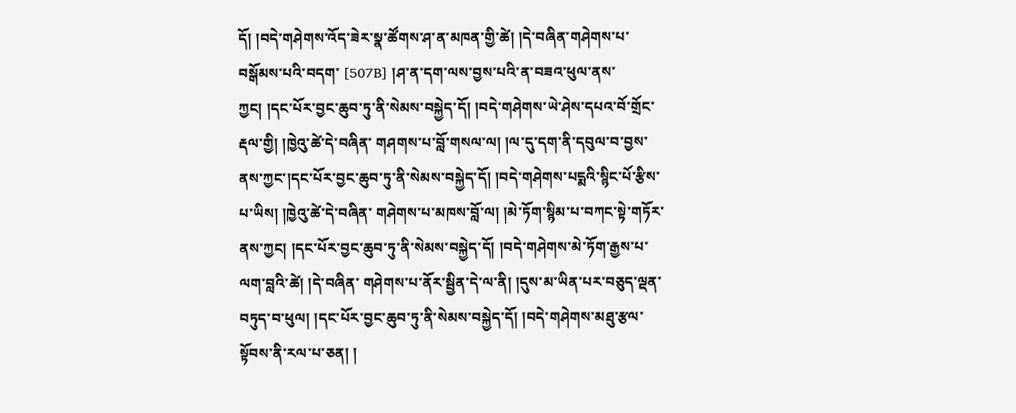དོ། །བདེ་གཤེགས་འོད་ཟེར་སྣ་ཚོགས་ཤ་ན་མཁན་གྱི་ཚེ། །དེ་བཞིན་གཤེགས་པ་བསྒོམས་པའི་བདག་ [507B] །ཤ་ན་དག་ལས་བྱས་པའི་ན་བཟའ་ཕུལ་ནས་ཀྱང། །དང་པོར་བྱང་ཆུབ་ཏུ་ནི་སེམས་བསྐྱེད་དོ། །བདེ་གཤེགས་ཡེ་ཤེས་དཔའ་བོ་གྲོང་རྡལ་གྱི། །ཁྱེའུ་ཚེ་དེ་བཞིན་ གཤགས་པ་བློ་གསལ་ལ། །ལ་དུ་དག་ནི་དབུལ་བ་བྱས་ནས་ཀྱང་།དང་པོར་བྱང་ཆུབ་ཏུ་ནི་སེམས་བསྐྱེད་དོ། །བདེ་གཤེགས་པདྨའི་སྙིང་པོ་རྩིས་པ་ཡིས། །ཁྱེའུ་ཚེ་དེ་བཞིན་ གཤེགས་པ་མཁས་བློ་ལ། །མེ་ཏོག་སྙིམ་པ་བཀང་སྟེ་གཏོར་ནས་ཀྱང། །དང་པོར་བྱང་ཆུབ་ཏུ་ནི་སེམས་བསྐྱེད་དོ། །བདེ་གཤེགས་མེ་ཏོག་རྒྱས་པ་ལག་བླའི་ཚེ། །དེ་བཞིན་ གཤེགས་པ་ནོར་སྦྱིན་དེ་ལ་ནི། །དུས་མ་ཡིན་པར་བཅུད་ལྡན་བཏུད་བ་ཕུལ། །དང་པོར་བྱང་ཆུབ་ཏུ་ནི་སེམས་བསྐྱེད་དོ། །བདེ་གཤེགས་མཐུ་རྩལ་སྟོབས་ནི་རལ་པ་ཅན། །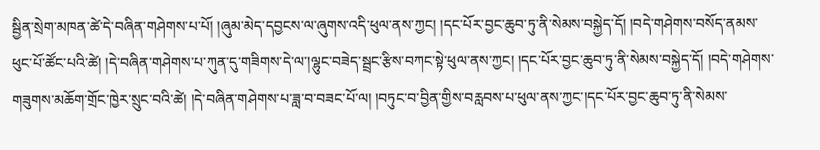སྦྱིན་སྲེག་མཁན་ཚེ་དེ་བཞིན་གཤེགས་པ་པོ། །ཞུམ་མེད་དབྱངས་ལ་ཞུགས་འདི་ཕུལ་ནས་ཀྱང། །དང་པོར་བྱང་ཆུབ་ཏུ་ནི་སེམས་བསྐྱེད་དོ། །བདེ་གཤེགས་བསོད་ནམས་ ཕུང་པོ་ཚོང་པའི་ཚེ། །དེ་བཞིན་གཤེགས་པ་ཀུན་དུ་གཟིགས་དེ་ལ་།ལྷུང་བཟེད་སྦྲང་རྩིས་བཀང་སྟེ་ཕུལ་ནས་ཀྱང། །དང་པོར་བྱང་ཆུབ་ཏུ་ནི་སེམས་བསྐྱེད་དོ། །བདེ་གཤེགས་ གཟུགས་མཆོག་གྲོང་ཁྱེར་སྲུང་བའི་ཚེ། །དེ་བཞིན་གཤེགས་པ་ཟླ་བ་བཟང་པོ་ལ། །བཏུང་བ་བྱིན་གྱིས་བརླབས་པ་ཕུལ་ནས་ཀྱང་།དང་པོར་བྱང་ཆུབ་ཏུ་ནི་སེམས་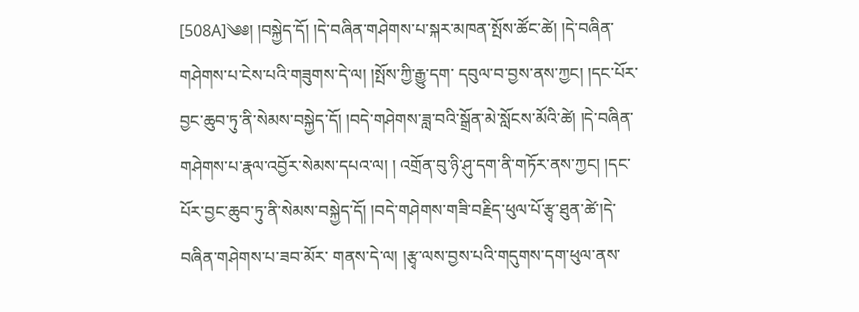[508A]༄༅། །བསྐྱེད་དོ། །དེ་བཞིན་གཤེགས་པ་སྐར་མཁན་སྤོས་ཚོང་ཚེ། །དེ་བཞིན་གཤེགས་པ་ངེས་པའི་གཟུགས་དེ་ལ། །སྤོས་ཀྱི་རྒྱུ་དག་ དབུལ་བ་བྱས་ནས་ཀྱང། །དང་པོར་བྱང་ཆུབ་ཏུ་ནི་སེམས་བསྐྱེད་དོ། །བདེ་གཤེགས་ཟླ་བའི་སྒྲོན་མེ་སློངས་མོའི་ཚེ། །དེ་བཞིན་གཤེགས་པ་རྣལ་འབྱོར་སེམས་དཔའ་ལ། ། འགྲོན་བུ་ཉི་ཤུ་དག་ནི་གཏོར་ནས་ཀྱང། །དང་པོར་བྱང་ཆུབ་ཏུ་ནི་སེམས་བསྐྱེད་དོ། །བདེ་གཤེགས་གཟི་བརྗིད་ཕུལ་པོ་རྩྭ་ཐུན་ཚེ་།དེ་བཞིན་གཤེགས་པ་ཟབ་མོར་ གནས་དེ་ལ། །རྩྭ་ལས་བྱས་པའི་གདུགས་དག་ཕུལ་ནས་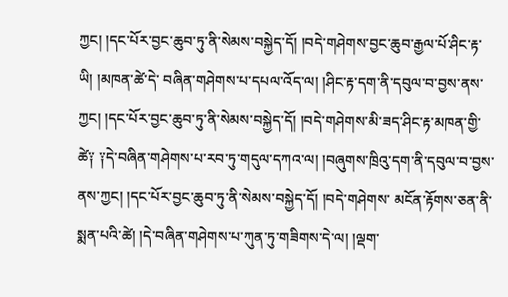ཀྱང། །དང་པོར་བྱང་ཆུབ་ཏུ་ནི་སེམས་བསྐྱེད་དོ། །བདེ་གཤེགས་བྱང་ཆུབ་རྒྱལ་པོ་ཤིང་རྟ་ཡི། །མཁན་ཚེ་དེ་ བཞིན་གཤེགས་པ་དཔལ་འོད་ལ། །ཤིང་རྟ་དག་ནི་དབུལ་བ་བྱས་ནས་ཀྱང། །དང་པོར་བྱང་ཆུབ་ཏུ་ནི་སེམས་བསྐྱེད་དོ། །བདེ་གཤེགས་མི་ཟད་ཤིང་རྟ་མཁན་གྱི་ ཚེ༑ ༑དེ་བཞིན་གཤེགས་པ་རབ་ཏུ་གདུལ་དཀའ་ལ། །བཞུགས་ཁྲིའུ་དག་ནི་དབུལ་བ་བྱས་ནས་ཀྱང། །དང་པོར་བྱང་ཆུབ་ཏུ་ནི་སེམས་བསྐྱེད་དོ། །བདེ་གཤེགས་ མངོན་རྟོགས་ཅན་ནི་སྨན་པའི་ཚེ། །དེ་བཞིན་གཤེགས་པ་ཀུན་ཏུ་གཟིགས་དེ་ལ། །ལྡག་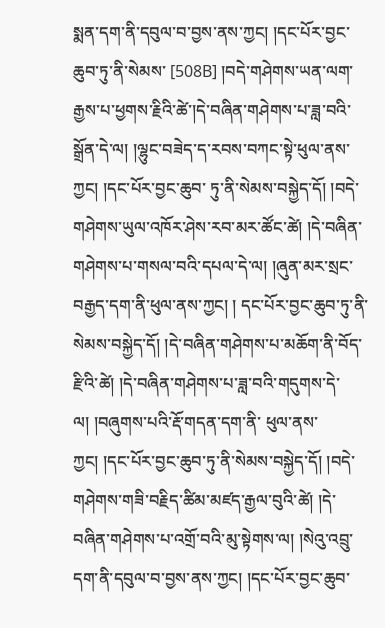སྨན་དག་ནི་དབུལ་བ་བྱས་ནས་ཀྱང། །དང་པོར་བྱང་ཆུབ་ཏུ་ནི་སེམས་ [508B] །བདེ་གཤེགས་ཡན་ལག་རྒྱས་པ་ཕྱགས་རྗིའི་ཚེ་།དེ་བཞིན་གཤེགས་པ་ཟླ་བའི་སྒྲོན་དེ་ལ། །ལྷུང་བཟེད་ད་རབས་བཀང་སྟེ་ཕུལ་ནས་ཀྱང། །དང་པོར་བྱང་ཆུབ་ ཏུ་ནི་སེམས་བསྐྱེད་དོ། །བདེ་གཤེགས་ཡུལ་འཁོར་ཤེས་རབ་མར་ཚོང་ཚེ། །དེ་བཞིན་གཤེགས་པ་གསལ་བའི་དཔལ་དེ་ལ། །ཞུན་མར་སྲང་བརྒྱད་དག་ནི་ཕུལ་ནས་ཀྱང། ། དང་པོར་བྱང་ཆུབ་ཏུ་ནི་སེམས་བསྐྱེད་དོ། །དེ་བཞིན་གཤེགས་པ་མཆོག་ནི་བོད་རྫིའི་ཚེ། །དེ་བཞིན་གཤེགས་པ་ཟླ་བའི་གདུགས་དེ་ལ། །བཞུགས་པའི་རྡོ་གདན་དག་ནི་ ཕུལ་ནས་ཀྱང། །དང་པོར་བྱང་ཆུབ་ཏུ་ནི་སེམས་བསྐྱེད་དོ། །བདེ་གཤེགས་གཟི་བརྗིད་ཚིམ་མཛད་རྒྱལ་བུའི་ཚེ། །དེ་བཞིན་གཤེགས་པ་འགྲོ་བའི་མུ་སྟེགས་ལ། །སེའུ་འབྲུ་ དག་ནི་དབུལ་བ་བྱས་ནས་ཀྱང། །དང་པོར་བྱང་ཆུབ་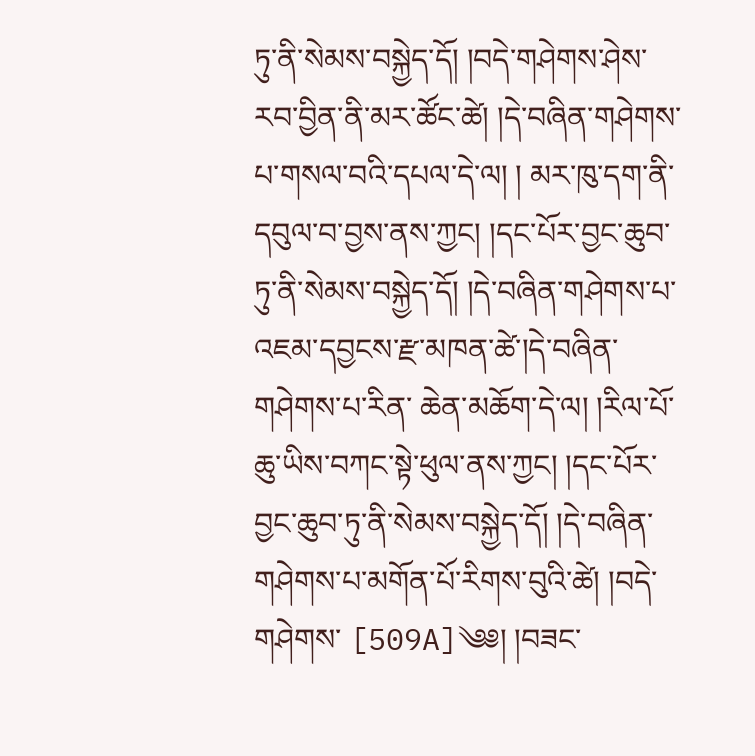ཏུ་ནི་སེམས་བསྐྱེད་དོ། །བདེ་གཤེགས་ཤེས་རབ་བྱིན་ནི་མར་ཚོང་ཚེ། །དེ་བཞིན་གཤེགས་པ་གསལ་བའི་དཔལ་དེ་ལ། ། མར་ཁུ་དག་ནི་དབུལ་བ་བྱས་ནས་ཀྱང། །དང་པོར་བྱང་ཆུབ་ཏུ་ནི་སེམས་བསྐྱེད་དོ། །དེ་བཞིན་གཤེགས་པ་འཇམ་དབྱངས་རྫ་མཁན་ཚེ་།དེ་བཞིན་གཤེགས་པ་རིན་ ཆེན་མཆོག་དེ་ལ། །རིལ་པོ་ཆུ་ཡིས་བཀང་སྟེ་ཕུལ་ནས་ཀྱང། །དང་པོར་བྱང་ཆུབ་ཏུ་ནི་སེམས་བསྐྱེད་དོ། །དེ་བཞིན་གཤེགས་པ་མགོན་པོ་རིགས་བུའི་ཚེ། །བདེ་གཤེགས་ [509A]༄༅། །བཟང་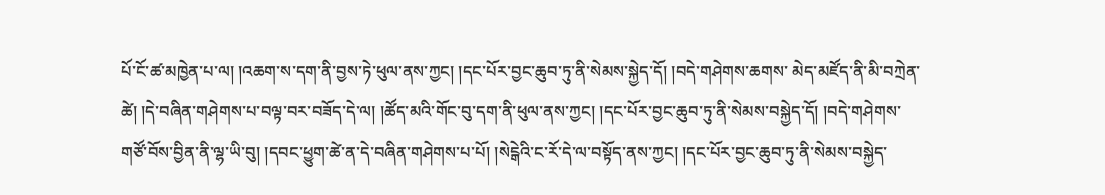པོ་ངོ་ཚ་མཁྱེན་པ་ལ། །འཆག་ས་དག་ནི་བྱས་ཏེ་ཕུལ་ནས་ཀྱང། །དང་པོར་བྱང་ཆུབ་ཏུ་ནི་སེམས་སྐྱེད་དོ། །བདེ་གཤེགས་ཆགས་ མེད་མཛོད་ནི་མི་བཀྲེན་ཚེ། །དེ་བཞིན་གཤེགས་པ་བལྟ་བར་བཟོད་དེ་ལ། །ཚོད་མའི་གོང་བུ་དག་ནི་ཕུལ་ནས་ཀྱང། །དང་པོར་བྱང་ཆུབ་ཏུ་ནི་སེམས་བསྐྱེད་དོ། །བདེ་གཤེགས་ གཙོ་བོས་བྱིན་ནི་ལྷ་ཡི་བུ། །དབང་ཕྱུག་ཚེ་ན་དེ་བཞིན་གཤེགས་པ་པོ། །སེངྒེའི་ང་རོ་དེ་ལ་བསྟོད་ནས་ཀྱང། །དང་པོར་བྱང་ཆུབ་ཏུ་ནི་སེམས་བསྐྱེད་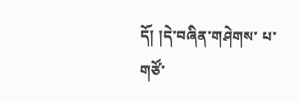དོ། །དེ་བཞིན་གཤེགས་ པ་གཙོ་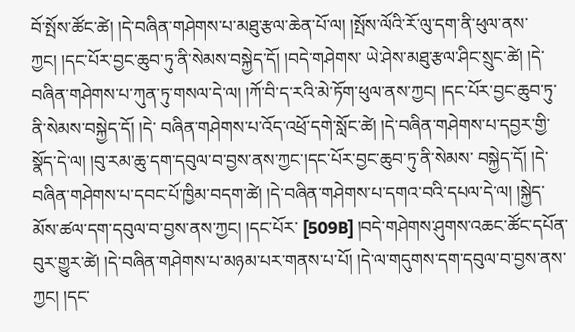བོ་སྤོས་ཚོང་ཚེ། །དེ་བཞིན་གཤེགས་པ་མཐུ་རྩལ་ཆེན་པོ་ལ། །སྤོས་ལོའི་རོ་ལུ་དག་ནི་ཕུལ་ནས་ཀྱང། །དང་པོར་བྱང་ཆུབ་ཏུ་ནི་སེམས་བསྐྱེད་དོ། །བདེ་གཤེགས་ ཡེ་ཤེས་མཐུ་རྩལ་ཤིང་སྲུང་ཚེ། །དེ་བཞིན་གཤེགས་པ་ཀུན་ཏུ་གསལ་དེ་ལ། །ཀོ་བི་ད་རའི་མེ་ཏོག་ཕུལ་ནས་ཀྱང། །དང་པོར་བྱང་ཆུབ་ཏུ་ནི་སེམས་བསྐྱེད་དོ། །དེ་ བཞིན་གཤེགས་པ་འོད་འཕྲོ་དགེ་སློང་ཚེ། །དེ་བཞིན་གཤེགས་པ་དབྱར་གྱི་སྣོད་དེ་ལ། །བུ་རམ་ཆུ་དག་དབུལ་བ་བྱས་ནས་ཀྱང་།དང་པོར་བྱང་ཆུབ་ཏུ་ནི་སེམས་ བསྐྱེད་དོ། །དེ་བཞིན་གཤེགས་པ་དབང་པོ་ཁྱིམ་བདག་ཚེ། །དེ་བཞིན་གཤེགས་པ་དགའ་བའི་དཔལ་དེ་ལ། །སྐྱེད་མོས་ཚལ་དག་དབུལ་བ་བྱས་ནས་ཀྱང། །དང་པོར་ [509B] །བདེ་གཤེགས་ཤུགས་འཆང་ཚོང་དཔོན་བུར་གྱུར་ཚེ། །དེ་བཞིན་གཤེགས་པ་མཉམ་པར་གནས་པ་པོ། །དེ་ལ་གདུགས་དག་དབུལ་བ་བྱས་ནས་ ཀྱང། །དང་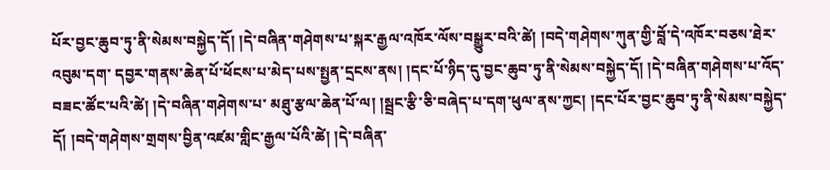པོར་བྱང་ཆུབ་ཏུ་ནི་སེམས་བསྐྱེད་དོ། །དེ་བཞིན་གཤེགས་པ་སྐར་རྒྱལ་འཁོར་ལོས་བསྒྱུར་བའི་ཚེ། །བདེ་གཤེགས་ཀུན་གྱི་བློ་དེ་འཁོར་བཅས་ཐེར་འབུམ་དག་ དབྱར་གནས་ཆེན་པོ་ཕོངས་པ་མེད་པས་སྤྱན་དྲངས་ནས། །དང་པོ་ཉིད་དུ་བྱང་ཆུབ་ཏུ་ནི་སེམས་བསྐྱེད་དོ། །དེ་བཞིན་གཤེགས་པ་འོད་བཟང་ཚོང་པའི་ཚེ། །དེ་བཞིན་གཤེགས་པ་ མཐུ་རྩལ་ཆེན་པོ་ལ། །སྦྲང་རྩི་ཅི་བཞེད་པ་དག་ཕུལ་ནས་ཀྱང། །དང་པོར་བྱང་ཆུབ་ཏུ་ནི་སེམས་བསྐྱེད་དོ། །བདེ་གཤེགས་གྲགས་བྱིན་འཛམ་གླིང་རྒྱལ་པོའི་ཚེ། །དེ་བཞིན་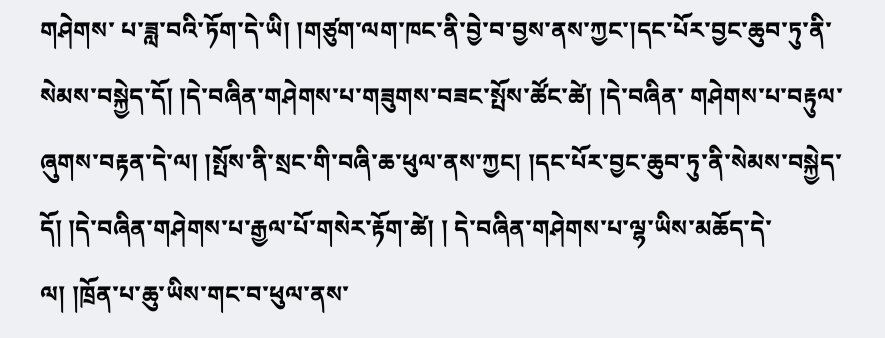གཤེགས་ པ་ཟླ་བའི་ཏོག་དེ་ཡི། །གཙུག་ལག་ཁང་ནི་བྱེ་བ་བྱས་ནས་ཀྱང་།དང་པོར་བྱང་ཆུབ་ཏུ་ནི་སེམས་བསྐྱེད་དོ། །དེ་བཞིན་གཤེགས་པ་གཟུགས་བཟང་སྤོས་ཚོང་ཚེ། །དེ་བཞིན་ གཤེགས་པ་བརྟུལ་ཞུགས་བརྟན་དེ་ལ། །སྤོས་ནི་སྲང་གི་བཞི་ཆ་ཕུལ་ནས་ཀྱང། །དང་པོར་བྱང་ཆུབ་ཏུ་ནི་སེམས་བསྐྱེད་དོ། །དེ་བཞིན་གཤེགས་པ་རྒྱལ་པོ་གསེར་རྟོག་ཚེ། ། དེ་བཞིན་གཤེགས་པ་ལྷ་ཡིས་མཆོད་དེ་ལ། །ཁྲོན་པ་ཆུ་ཡིས་གང་བ་ཕུལ་ནས་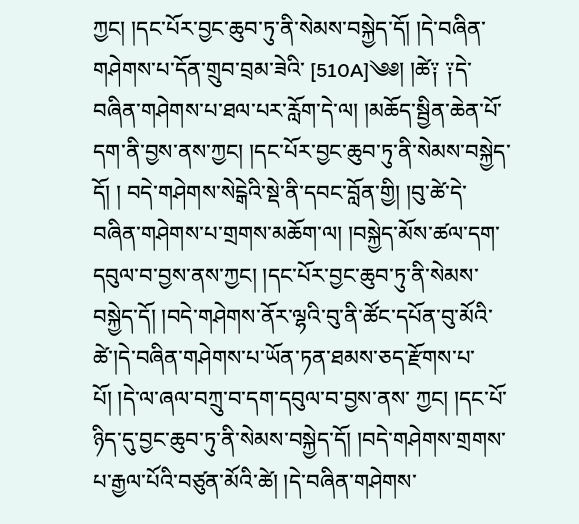ཀྱང། །དང་པོར་བྱང་ཆུབ་ཏུ་ནི་སེམས་བསྐྱེད་དོ། །དེ་བཞིན་གཤེགས་པ་དོན་གྲུབ་བྲམ་ཟེའི་ [510A]༄༅། །ཚེ༑ ༑དེ་བཞིན་གཤེགས་པ་ཐལ་པར་རློག་དེ་ལ། །མཆོད་སྦྱིན་ཆེན་པོ་དག་ནི་བྱས་ནས་ཀྱང། །དང་པོར་བྱང་ཆུབ་ཏུ་ནི་སེམས་བསྐྱེད་དོ། ། བདེ་གཤེགས་སེངྒེའི་སྡེ་ནི་དབང་བློན་གྱི། །བུ་ཚེ་དེ་བཞིན་གཤེགས་པ་གྲགས་མཆོག་ལ། །བསྐྱེད་མོས་ཚལ་དག་དབུལ་བ་བྱས་ནས་ཀྱང། །དང་པོར་བྱང་ཆུབ་ཏུ་ནི་སེམས་ བསྐྱེད་དོ། །བདེ་གཤེགས་ནོར་ལྷའི་བུ་ནི་ཚོང་དཔོན་བུ་མོའི་ཚེ་།དེ་བཞིན་གཤེགས་པ་ཡོན་ཏན་ཐམས་ཅད་རྫོགས་པ་པོ། །དེ་ལ་ཞལ་བཀྲུ་བ་དག་དབུལ་བ་བྱས་ནས་ ཀྱང། །དང་པོ་ཉིད་དུ་བྱང་ཆུབ་ཏུ་ནི་སེམས་བསྐྱེད་དོ། །བདེ་གཤེགས་གྲགས་པ་རྒྱལ་པོའི་བཙུན་མོའི་ཚེ། །དེ་བཞིན་གཤེགས་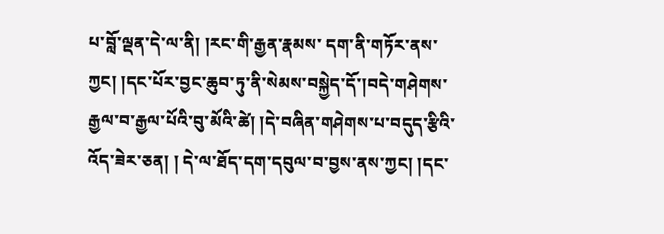པ་བློ་ལྡན་དེ་ལ་ནི། །རང་གི་རྒྱན་རྣམས་ དག་ནི་གཏོར་ནས་ཀྱང། །དང་པོར་བྱང་ཆུབ་ཏུ་ནི་སེམས་བསྐྱེད་དོ་།བདེ་གཤེགས་རྒྱལ་བ་རྒྱལ་པོའི་བུ་མོའི་ཚེ། །དེ་བཞིན་གཤེགས་པ་བདུད་རྩིའི་འོད་ཟེར་ཅན། ། དེ་ལ་ཐོད་དག་དབུལ་བ་བྱས་ནས་ཀྱང། །དང་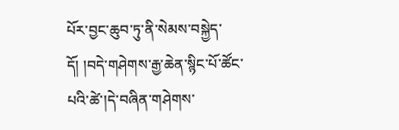པོར་བྱང་ཆུབ་ཏུ་ནི་སེམས་བསྐྱེད་དོ། །བདེ་གཤེགས་རྒྱ་ཆེན་སྙིང་པོ་ཚོང་པའི་ཚེ་།དེ་བཞིན་གཤེགས་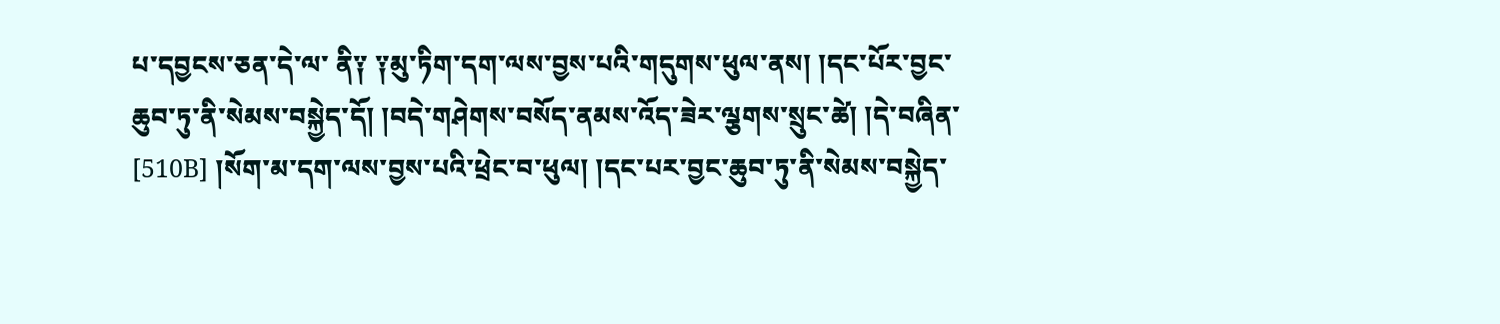པ་དབྱངས་ཅན་དེ་ལ་ ནི༑ ༑མུ་ཏིག་དག་ལས་བྱས་པའི་གདུགས་ཕུལ་ནས། །དང་པོར་བྱང་ཆུབ་ཏུ་ནི་སེམས་བསྐྱེད་དོ། །བདེ་གཤེགས་བསོད་ནམས་འོད་ཟེར་ལྕགས་སྲུང་ཚེ། །དེ་བཞིན་ [510B] །སོག་མ་དག་ལས་བྱས་པའི་ཕྲེང་བ་ཕུལ། །དང་པར་བྱང་ཆུབ་ཏུ་ནི་སེམས་བསྐྱེད་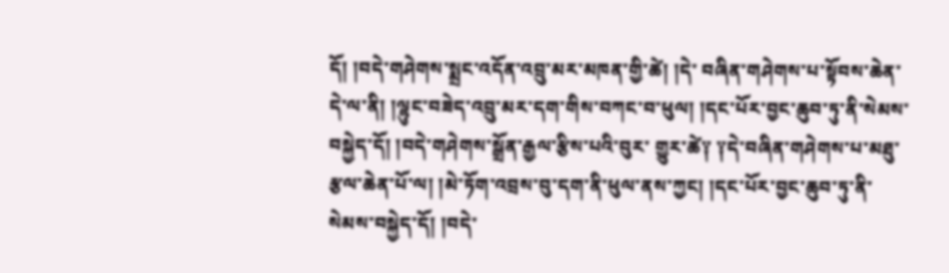དོ། །བདེ་གཤེགས་སྨྲང་འདོན་འབྲུ་མར་མཁན་གྱི་ཚེ། །དེ་ བཞིན་གཤེགས་པ་སྟོབས་ཆེན་དེ་ལ་ནི། །ལྷུང་བཟེད་འབྲུ་མར་དག་གིས་བཀང་བ་ཕུལ། །དང་པོར་བྱང་ཆུབ་ཏུ་ནི་སེམས་བསྐྱེད་དོ། །བདེ་གཤེགས་སྒྲོན་རྒྱལ་རྩིས་པའི་བུར་ གྱུར་ཚེ༑ ༑དེ་བཞིན་གཤེགས་པ་མཐུ་རྩལ་ཆེན་པོ་ལ། །མེ་ཏོག་འབྲས་བུ་དག་ནི་ཕུལ་ནས་ཀྱང། །དང་པོར་བྱང་ཆུབ་ཏུ་ནི་སེམས་བསྐྱེད་དོ། །བདེ་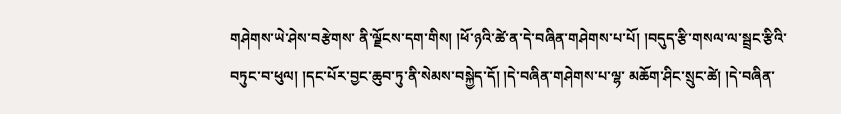གཤེགས་ཡེ་ཤེས་བརྩེགས་ ནི་ལྗོངས་དག་གིས། །ཕོ་ཉའི་ཚེ་ན་དེ་བཞིན་གཤེགས་པ་པོ། །བདུད་རྩི་གསལ་ལ་སྦྲང་རྩིའི་བཏུང་བ་ཕུལ། །དང་པོར་བྱང་ཆུབ་ཏུ་ནི་སེམས་བསྐྱེད་དོ། །དེ་བཞིན་གཤེགས་པ་ལྷ་ མཆོག་ཤིང་སྲུང་ཚེ། །དེ་བཞིན་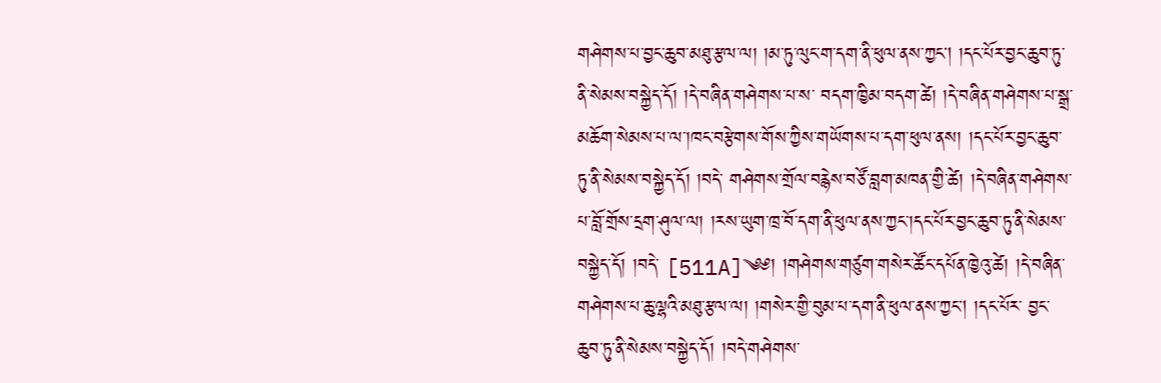གཤེགས་པ་བྱང་ཆུབ་མཐུ་རྩལ་ལ། །མ་ཏུ་ལུང་ག་དག་ནི་ཕུལ་ནས་ཀྱང། །དང་པོར་བྱང་ཆུབ་ཏུ་ནི་སེམས་བསྐྱེད་དོ། །དེ་བཞིན་གཤེགས་པ་ས་ བདག་ཁྱིམ་བདག་ཚེ། །དེ་བཞིན་གཤེགས་པ་སྒྲ་མཆོག་སེམས་པ་ལ་།ཁང་བརྩེགས་གོས་ཀྱིས་གཡོགས་པ་དག་ཕུལ་ནས། །དང་པོར་བྱང་ཆུབ་ཏུ་ནི་སེམས་བསྐྱེད་དོ། །བདེ་ གཤེགས་གྲོལ་བརྙེས་བཙོ་བླག་མཁན་གྱི་ཚེ། །དེ་བཞིན་གཤེགས་པ་བློ་གྲོས་དྲག་ཤུལ་ལ། །རས་ཡུག་ཁྲ་བོ་དག་ནི་ཕུལ་ནས་ཀྱང་།དང་པོར་བྱང་ཆུབ་ཏུ་ནི་སེམས་བསྐྱེད་དོ། །བདེ་ [511A]༄༅། །གཤེགས་གཙུག་གསེར་ཚོང་དཔོན་ཁྱེའུ་ཚེ། །དེ་བཞིན་གཤེགས་པ་ཆུ་ལྷའི་མཐུ་རྩལ་ལ། །གསེར་གྱི་བུམ་པ་དག་ནི་ཕུལ་ནས་ཀྱང། །དང་པོར་ བྱང་ཆུབ་ཏུ་ནི་སེམས་བསྐྱེད་དོ། །བདེ་གཤེགས་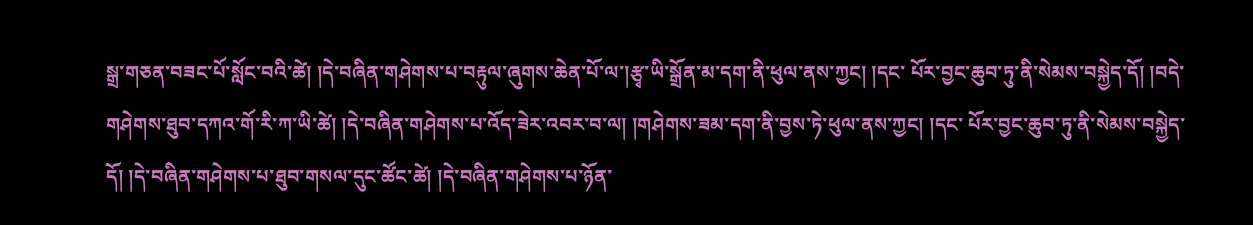སྒྲ་གཅན་བཟང་པོ་སློང་བའི་ཚེ། །དེ་བཞིན་གཤེགས་པ་བརྟུལ་ཞུགས་ཆེན་པོ་ལ་།རྩྭ་ཡི་སྒྲོན་མ་དག་ནི་ཕུལ་ནས་ཀྱང། །དང་ པོར་བྱང་ཆུབ་ཏུ་ནི་སེམས་བསྐྱེད་དོ། །བདེ་གཤེགས་ཐུབ་དཀའ་གོ་རི་ཀ་ཡི་ཚེ། །དེ་བཞིན་གཤེགས་པ་འོད་ཟེར་འབར་བ་ལ། །གཤེགས་ཟམ་དག་ནི་བྱས་ཏེ་ཕུལ་ནས་ཀྱང། །དང་ པོར་བྱང་ཆུབ་ཏུ་ནི་སེམས་བསྐྱེད་དོ། །དེ་བཞིན་གཤེགས་པ་ཐུབ་གསལ་དུང་ཚོང་ཚེ། །དེ་བཞིན་གཤེགས་པ་ཉོན་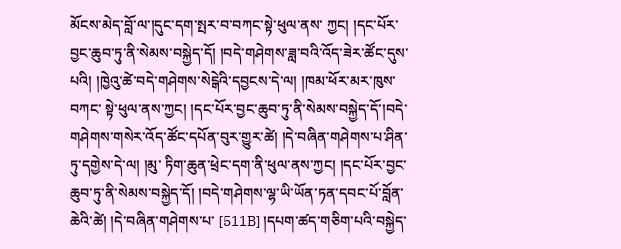མོངས་མེད་བློ་ལ་།དུང་དག་སྤར་བ་བཀང་སྟེ་ཕུལ་ནས་ ཀྱང། །དང་པོར་བྱང་ཆུབ་ཏུ་ནི་སེམས་བསྐྱེད་དོ། །བདེ་གཤེགས་ཟླ་བའི་འོད་ཟེར་ཚོང་དུས་པའི། །ཁྱེའུ་ཚེ་བདེ་གཤེགས་སེངྒེའི་དབྱངས་དེ་ལ། །ཁམ་ཕོར་མར་ཁུས་བཀང་ སྟེ་ཕུལ་ནས་ཀྱང། །དང་པོར་བྱང་ཆུབ་ཏུ་ནི་སེམས་བསྐྱེད་དོ་།བདེ་གཤེགས་གསེར་འོད་ཚོང་དཔོན་བུར་གྱུར་ཚེ། །དེ་བཞིན་གཤེགས་པ་ཤིན་ཏུ་དགྱེས་དེ་ལ། །མུ་ ཏིག་ཆུན་ཕྲེང་དག་ནི་ཕུལ་ནས་ཀྱང། །དང་པོར་བྱང་ཆུབ་ཏུ་ནི་སེམས་བསྐྱེད་དོ། །བདེ་གཤེགས་ལྷ་ཡི་ཡོན་ཏན་དབང་པོ་བློན་ཆེའི་ཚེ། །དེ་བཞིན་གཤེགས་པ་ [511B] །དཔག་ཚད་གཅིག་པའི་བསྐྱེད་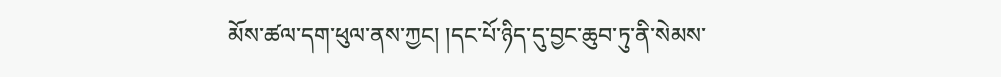མོས་ཚལ་དག་ཕུལ་ནས་ཀྱང། །དང་པོ་ཉིད་དུ་བྱང་ཆུབ་ཏུ་ནི་སེམས་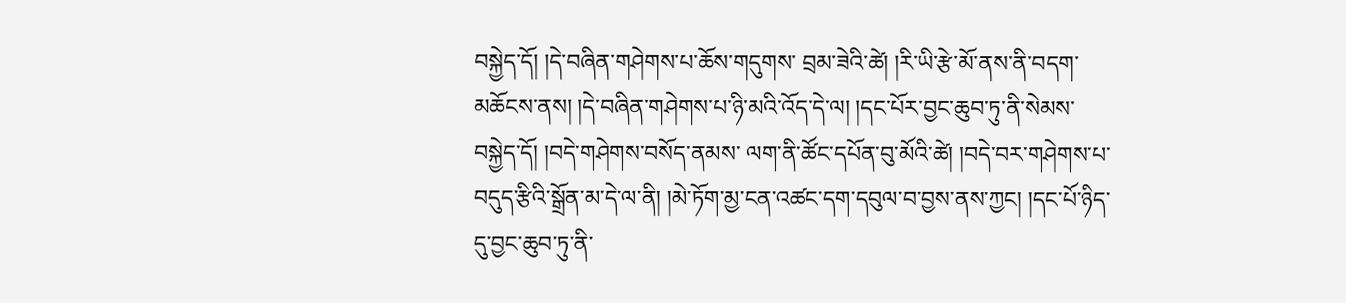བསྐྱེད་དོ། །དེ་བཞིན་གཤེགས་པ་ཆོས་གདུགས་ བྲམ་ཟེའི་ཚེ། །རི་ཡི་རྩེ་མོ་ནས་ནི་བདག་མཆོངས་ནས། །དེ་བཞིན་གཤེགས་པ་ཉི་མའི་འོད་དེ་ལ། །དང་པོར་བྱང་ཆུབ་ཏུ་ནི་སེམས་བསྐྱེད་དོ། །བདེ་གཤེགས་བསོད་ནམས་ ལག་ནི་ཚོང་དཔོན་བུ་མོའི་ཚེ། །བདེ་བར་གཤེགས་པ་བདུད་རྩིའི་སྒྲོན་མ་དེ་ལ་ནི། །མེ་ཏོག་མྱ་ངན་འཚང་དག་དབུལ་བ་བྱས་ནས་ཀྱང། །དང་པོ་ཉིད་དུ་བྱང་ཆུབ་ཏུ་ནི་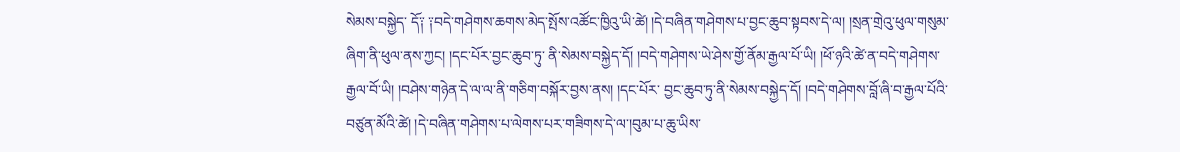སེམས་བསྐྱེད་ དོ༑ ༑བདེ་གཤེགས་ཆགས་མེད་སྤོས་འཚོང་ཁྱིའུ་ཡི་ཚེ། །དེ་བཞིན་གཤེགས་པ་བྱང་ཆུབ་སྟབས་དེ་ལ། །སྲན་གྲེའུ་ཕུལ་གསུམ་ཞིག་ནི་ཕུལ་ནས་ཀྱང། །དང་པོར་བྱང་ཆུབ་ཏུ་ ནི་སེམས་བསྐྱེད་དོ། །བདེ་གཤེགས་ཡེ་ཤེས་གྱོ་ནོམ་རྒྱལ་པོ་ཡི། །ཕོ་ཉའི་ཚེ་ན་བདེ་གཤེགས་རྒྱལ་བོ་ཡི། །བཤེས་གཉེན་དེ་ལ་ལ་ནི་གཅིག་བསྐོར་བྱས་ནས། །དང་པོར་ བྱང་ཆུབ་ཏུ་ནི་སེམས་བསྐྱེད་དོ། །བདེ་གཤེགས་བློ་ཞི་བ་རྒྱལ་པོའི་བཙུན་མོའི་ཚེ། །དེ་བཞིན་གཤེགས་པ་ལེགས་པར་གཟིགས་དེ་ལ་།བུམ་པ་ཆུ་ཡིས་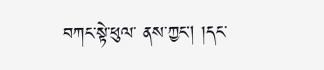བཀང་སྟེ་ཕུལ་ ནས་ཀྱང། །དང་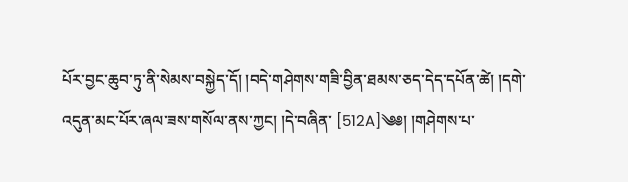པོར་བྱང་ཆུབ་ཏུ་ནི་སེམས་བསྐྱེད་དོ། །བདེ་གཤེགས་གཟི་བྱིན་ཐམས་ཅད་དེད་དཔོན་ཚེ། །དགེ་འདུན་མང་པོར་ཞལ་ཟས་གསོལ་ནས་ཀྱང། །དེ་བཞིན་ [512A]༄༅། །གཤེགས་པ་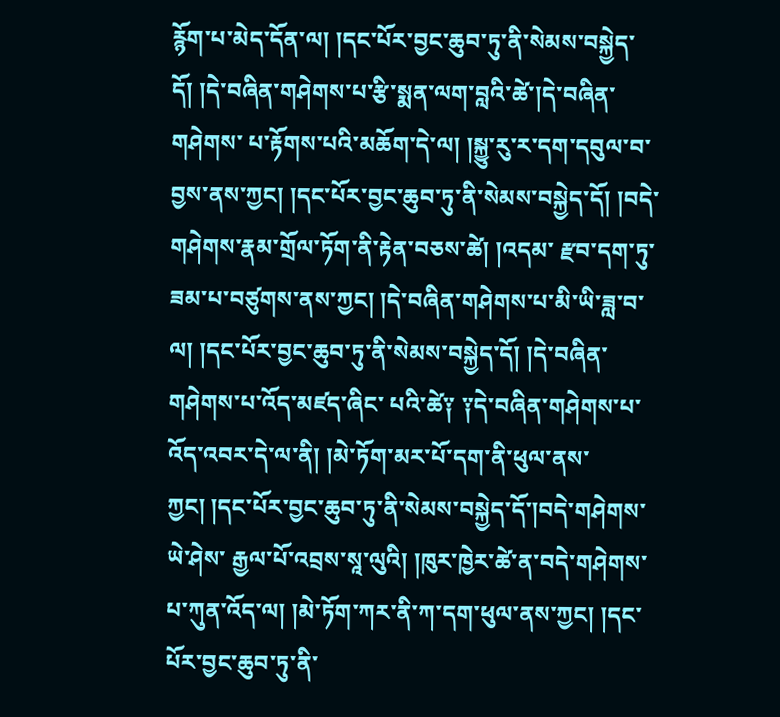རྙོག་པ་མེད་དོན་ལ། །དང་པོར་བྱང་ཆུབ་ཏུ་ནི་སེམས་བསྐྱེད་དོ། །དེ་བཞིན་གཤེགས་པ་རྩི་སྨན་ལག་བླའི་ཚེ་།དེ་བཞིན་གཤེགས་ པ་རྟོགས་པའི་མཆོག་དེ་ལ། །སྐྱུ་རུ་ར་དག་དབུལ་བ་བྱས་ནས་ཀྱང། །དང་པོར་བྱང་ཆུབ་ཏུ་ནི་སེམས་བསྐྱེད་དོ། །བདེ་གཤེགས་རྣམ་གྲོལ་ཏོག་ནི་རྟེན་བཅས་ཚེ། །འདམ་ རྫབ་དག་ཏུ་ཟམ་པ་བཙུགས་ནས་ཀྱང། །དེ་བཞིན་གཤེགས་པ་མི་ཡི་ཟླ་བ་ལ། །དང་པོར་བྱང་ཆུབ་ཏུ་ནི་སེམས་བསྐྱེད་དོ། །དེ་བཞིན་གཤེགས་པ་འོད་མཛད་ཞིང་ པའི་ཚེ༑ ༑དེ་བཞིན་གཤེགས་པ་འོད་འབར་དེ་ལ་ནི། །མེ་ཏོག་མར་པོ་དག་ནི་ཕུལ་ནས་ཀྱང། །དང་པོར་བྱང་ཆུབ་ཏུ་ནི་སེམས་བསྐྱེད་དོ་།བདེ་གཤེགས་ཡེ་ཤེས་ རྒྱལ་པོ་འབྲས་སཱ་ལུའི། །ཁུར་ཁྱེར་ཚེ་ན་བདེ་གཤེགས་པ་ཀུན་འོད་ལ། །མེ་ཏོག་ཀར་ནི་ཀ་དག་ཕུལ་ནས་ཀྱང། །དང་པོར་བྱང་ཆུབ་ཏུ་ནི་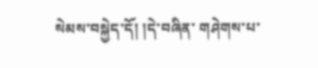སེམས་བསྐྱེད་དོ། །དེ་བཞིན་ གཤེགས་པ་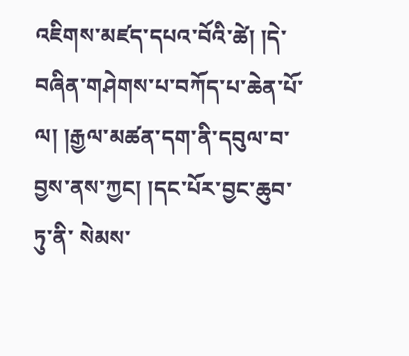འཇིགས་མཛད་དཔའ་བོའི་ཚེ། །དེ་བཞིན་གཤེགས་པ་བཀོད་པ་ཆེན་པོ་ལ། །རྒྱལ་མཚན་དག་ནི་དབུལ་བ་བྱས་ནས་ཀྱང། །དང་པོར་བྱང་ཆུབ་ཏུ་ནི་ སེམས་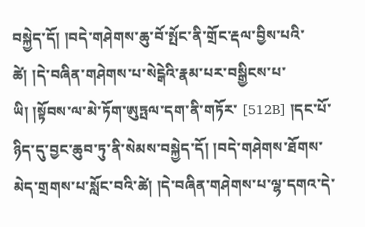བསྐྱེད་དོ། །བདེ་གཤེགས་ཆུ་བོ་སྤོང་ནི་གྲོང་རྡལ་བྱིས་པའི་ཚེ། །དེ་བཞིན་གཤེགས་པ་སེངྒེའི་རྣམ་པར་བསྒྱིངས་པ་ཡི། །སྟོབས་ལ་མེ་ཏོག་ཨུཏྤལ་དག་ནི་གཏོར་ [512B] །དང་པོ་ཉིད་དུ་བྱང་ཆུབ་ཏུ་ནི་སེམས་བསྐྱེད་དོ། །བདེ་གཤེགས་ཐོགས་མེད་གྲགས་པ་སློང་བའི་ཚེ། །དེ་བཞིན་གཤེགས་པ་ལྷ་དགའ་དེ་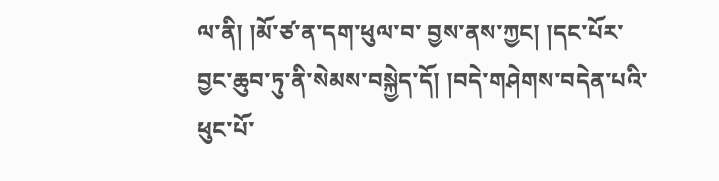ལ་ནི། །མོ་ཙ་ན་དག་ཕུལ་བ་ བྱས་ནས་ཀྱང། །དང་པོར་བྱང་ཆུབ་ཏུ་ནི་སེམས་བསྐྱེད་དོ། །བདེ་གཤེགས་བདེན་པའི་ཕུང་པོ་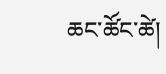ཆང་ཚོང་ཚེ།